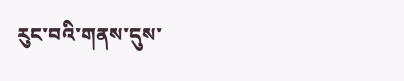རུང་བའི་གནས་དུས་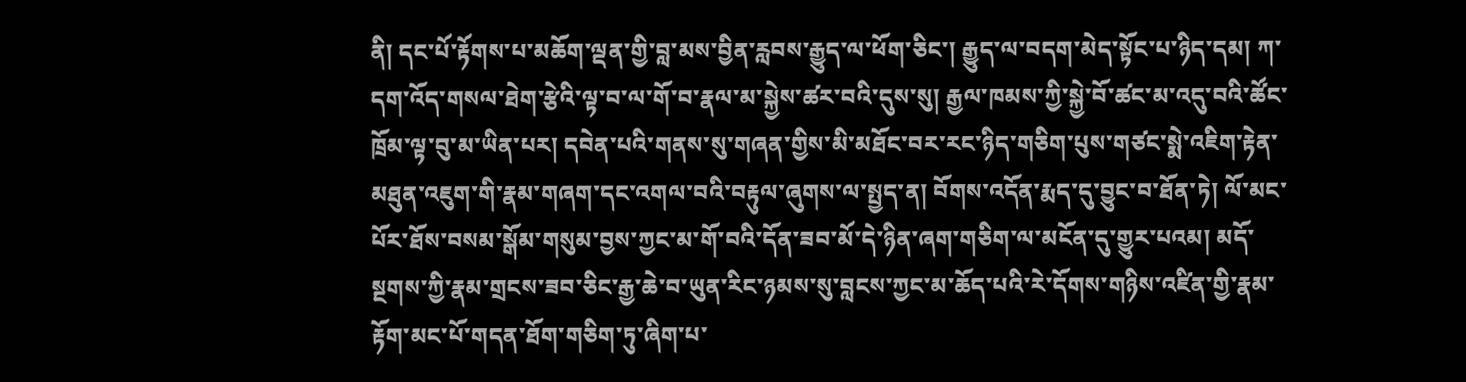ནི། དང་པོ་རྟོགས་པ་མཆོག་ལྡན་གྱི་བླ་མས་བྱིན་རླབས་རྒྱུད་ལ་ཕོག་ཅིང་། རྒྱུད་ལ་བདག་མེད་སྟོང་པ་ཉིད་དམ། ཀ་དག་འོད་གསལ་ཐེག་རྩེའི་ལྟ་བ་ལ་གོ་བ་རྣལ་མ་སྐྱེས་ཚར་བའི་དུས་སུ། རྒྱལ་ཁམས་ཀྱི་སྐྱེ་བོ་ཚང་མ་འདུ་བའི་ཚོང་ཁྲོམ་ལྟ་བུ་མ་ཡིན་པར། དབེན་པའི་གནས་སུ་གཞན་གྱིས་མི་མཐོང་བར་རང་ཉིད་གཅིག་པུས་གཙང་སྨེ་འཇིག་རྟེན་མཐུན་འཇུག་གི་རྣམ་གཞག་དང་འགལ་བའི་བརྟུལ་ཞུགས་ལ་སྤྱད་ན། བོགས་འདོན་རྨད་དུ་བྱུང་བ་ཐོན་ཏེ། ལོ་མང་པོར་ཐོས་བསམ་སྒོམ་གསུམ་བྱས་ཀྱང་མ་གོ་བའི་དོན་ཟབ་མོ་དེ་ཉིན་ཞག་གཅིག་ལ་མངོན་དུ་གྱུར་པའམ། མདོ་སྔགས་ཀྱི་རྣམ་གྲངས་ཟབ་ཅིང་རྒྱ་ཆེ་བ་ཡུན་རིང་ཉམས་སུ་བླངས་ཀྱང་མ་ཆོད་པའི་རེ་དོགས་གཉིས་འཛིན་གྱི་རྣམ་རྟོག་མང་པོ་གདན་ཐོག་གཅིག་ཏུ་ཞིག་པ་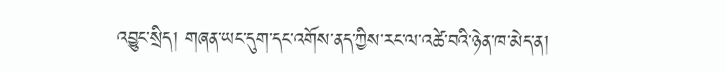འབྱུང་སྲིད། གཞན་ཡང་དུག་དང་འགོས་ནད་ཀྱིས་རང་ལ་འཚེ་བའི་ཉེན་ཁ་མེད་ན།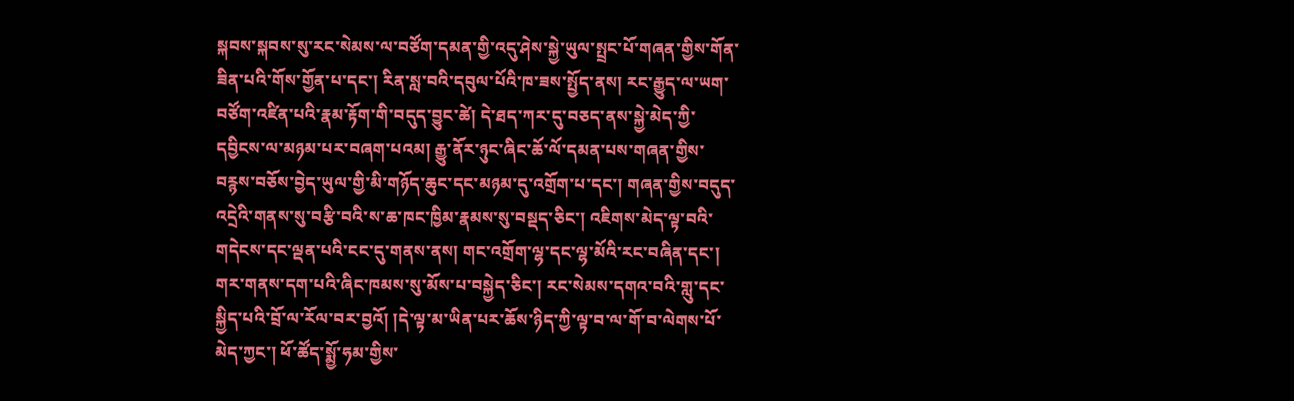སྐབས་སྐབས་སུ་རང་སེམས་ལ་བཙོག་དམན་གྱི་འདུ་ཤེས་སྐྱེ་ཡུལ་སྤྲང་པོ་གཞན་གྱིས་གོན་ཟིན་པའི་གོས་གྱོན་པ་དང་། རིན་སླ་བའི་དབུལ་པོའི་ཁ་ཟས་སྤྱོད་ནས། རང་རྒྱུད་ལ་ཡག་བཙོག་འཛིན་པའི་རྣམ་རྟོག་གི་བདུད་བྱུང་ཚེ། དེ་ཐད་ཀར་དུ་བཅད་ནས་སྐྱེ་མེད་ཀྱི་དབྱིངས་ལ་མཉམ་པར་བཞག་པའམ། རྒྱུ་ནོར་ཉུང་ཞིང་ཆོ་ལོ་དམན་པས་གཞན་གྱིས་བརྙས་བཅོས་བྱེད་ཡུལ་གྱི་མི་གཉོད་ཆུང་དང་མཉམ་དུ་འགྲོག་པ་དང་། གཞན་གྱིས་བདུད་འདྲེའི་གནས་སུ་བརྩི་བའི་ས་ཆ་ཁང་ཁྱིམ་རྣམས་སུ་བསྡད་ཅིང་། འཇིགས་མེད་ལྟ་བའི་གདེངས་དང་ལྡན་པའི་ངང་དུ་གནས་ནས། གང་འགྲོག་ལྷ་དང་ལྷ་མོའི་རང་བཞིན་དང་། གར་གནས་དག་པའི་ཞིང་ཁམས་སུ་མོས་པ་བསྐྱེད་ཅིང་། རང་སེམས་དགའ་བའི་གླུ་དང་སྐྱིད་པའི་བྲོ་ལ་རོལ་བར་བྱའོ། །དེ་ལྟ་མ་ཡིན་པར་ཆོས་ཉིད་ཀྱི་ལྟ་བ་ལ་གོ་བ་ལེགས་པོ་མེད་ཀྱང་། ཕོ་ཚོད་སྨྱོ་ཧམ་གྱིས་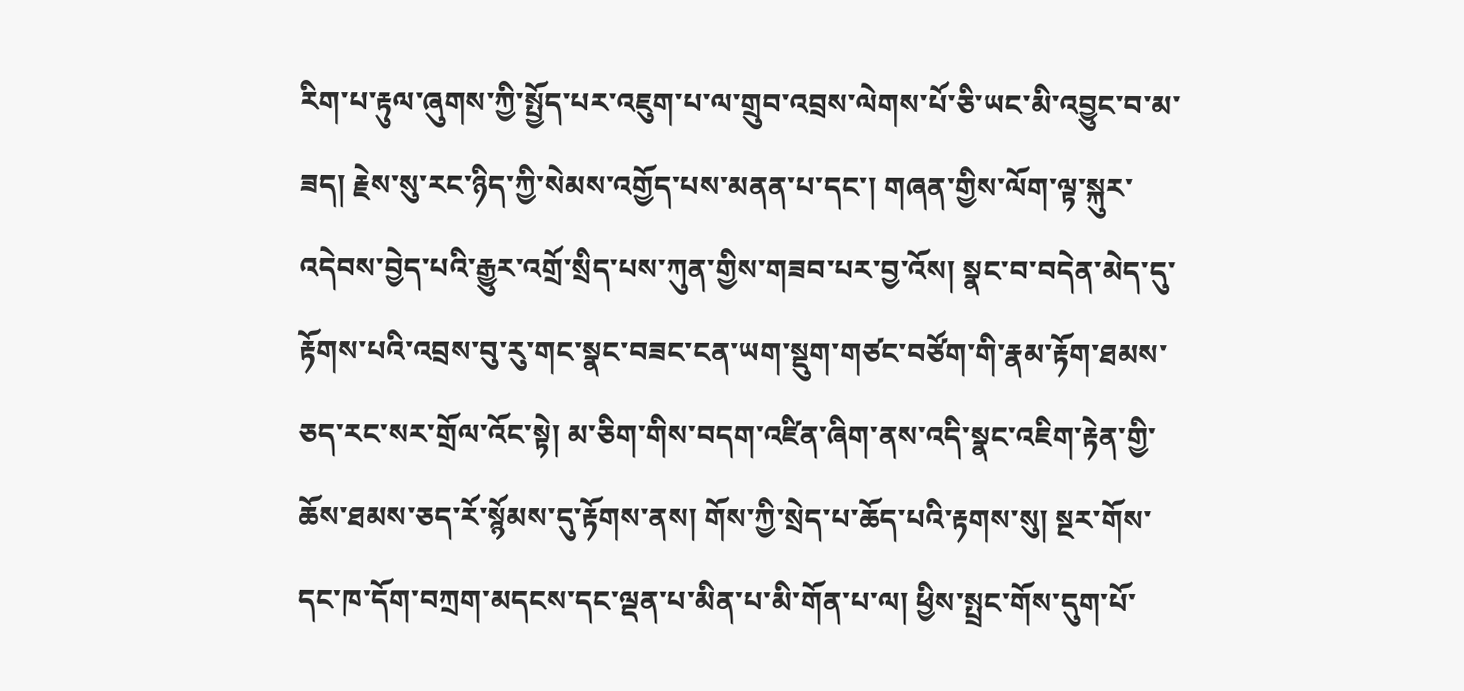རིག་པ་རྟུལ་ཞུགས་ཀྱི་སྤྱོད་པར་འཇུག་པ་ལ་གྲུབ་འབྲས་ལེགས་པོ་ཅི་ཡང་མི་འབྱུང་བ་མ་ཟད། རྗེས་སུ་རང་ཉིད་ཀྱི་སེམས་འགྱོད་པས་མནན་པ་དང་། གཞན་གྱིས་ལོག་ལྟ་སྐུར་འདེབས་བྱེད་པའི་རྒྱུར་འགྲོ་སྲིད་པས་ཀུན་གྱིས་གཟབ་པར་བྱ་འོས། སྣང་བ་བདེན་མེད་དུ་རྟོགས་པའི་འབྲས་བུ་རུ་གང་སྣང་བཟང་ངན་ཡག་སྡུག་གཙང་བཙོག་གི་རྣམ་རྟོག་ཐམས་ཅད་རང་སར་གྲོལ་འོང་སྟེ། མ་ཅིག་གིས་བདག་འཛིན་ཞིག་ནས་འདི་སྣང་འཇིག་རྟེན་གྱི་ཆོས་ཐམས་ཅད་རོ་སྙོམས་དུ་རྟོགས་ནས། གོས་ཀྱི་སྲེད་པ་ཆོད་པའི་རྟགས་སུ། སྔར་གོས་དང་ཁ་དོག་བཀྲག་མདངས་དང་ལྡན་པ་མིན་པ་མི་གོན་པ་ལ། ཕྱིས་སྤྲང་གོས་དུག་པོ་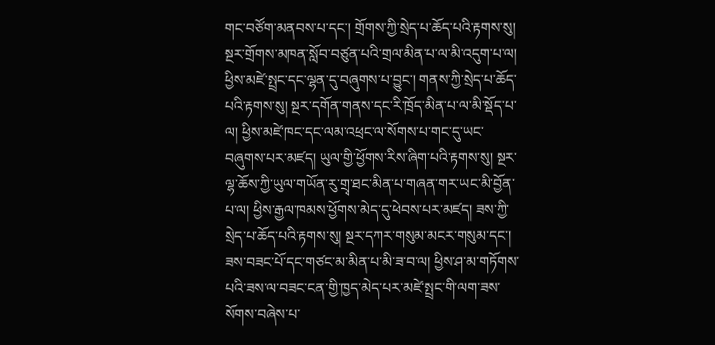གང་བཙོག་མནབས་པ་དང་། གྲོགས་ཀྱི་སྲེད་པ་ཆོད་པའི་རྟགས་སུ། སྔར་གྲོགས་མཁན་སློབ་བཙུན་པའི་གྲལ་མིན་པ་ལ་མི་འདུག་པ་ལ། ཕྱིས་མཛེ་སྤྲང་དང་ལྷན་དུ་བཞུགས་པ་བྱུང་། གནས་ཀྱི་སྲེད་པ་ཆོད་པའི་རྟགས་སུ། སྔར་དགོན་གནས་དང་རི་ཁྲོད་མིན་པ་ལ་མི་སྡོད་པ་ལ། ཕྱིས་མཛེ་ཁང་དང་ལམ་འཕྲང་ལ་སོགས་པ་གང་དུ་ཡང་བཞུགས་པར་མཛད། ཡུལ་གྱི་ཕྱོགས་རིས་ཞིག་པའི་རྟགས་སུ། སྔར་ལྷ་ཆོས་ཀྱི་ཡུལ་གཡོན་རུ་གྲྭ་ཐང་མིན་པ་གཞན་གར་ཡང་མི་བྱོན་པ་ལ། ཕྱིས་རྒྱལ་ཁམས་ཕྱོགས་མེད་དུ་ཕེབས་པར་མཛད། ཟས་ཀྱི་སྲེད་པ་ཆོད་པའི་རྟགས་སུ། སྔར་དཀར་གསུམ་མངར་གསུམ་དང་། ཟས་བཟང་པོ་དང་གཙང་མ་མིན་པ་མི་ཟ་བ་ལ། ཕྱིས་ཤ་མ་གཏོགས་པའི་ཟས་ལ་བཟང་ངན་གྱི་ཁྱད་མེད་པར་མཛེ་སྤྲང་གི་ལག་ཟས་སོགས་བཞེས་པ་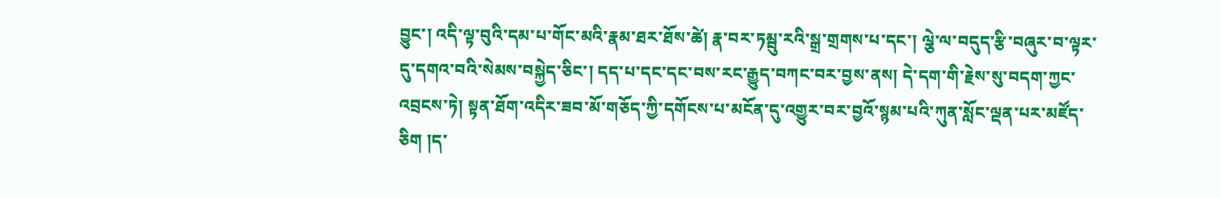བྱུང་། འདི་ལྟ་བུའི་དམ་པ་གོང་མའི་རྣམ་ཐར་ཐོས་ཚེ། རྣ་བར་ཏམྦུ་རའི་སྒྲ་གྲགས་པ་དང་། ལྕེ་ལ་བདུད་རྩི་བཞུར་བ་ལྟར་དུ་དགའ་བའི་སེམས་བསྐྱེད་ཅིང་། དད་པ་དང་དང་བས་རང་རྒྱུད་བཀང་བར་བྱས་ནས། དེ་དག་གི་རྗེས་སུ་བདག་ཀྱང་འབྲངས་ཏེ། སྟན་ཐོག་འདིར་ཟབ་མོ་གཅོད་ཀྱི་དགོངས་པ་མངོན་དུ་འགྱུར་བར་བྱའོ་སྙམ་པའི་ཀུན་སློང་ལྡན་པར་མཛོད་ཅིག །ད་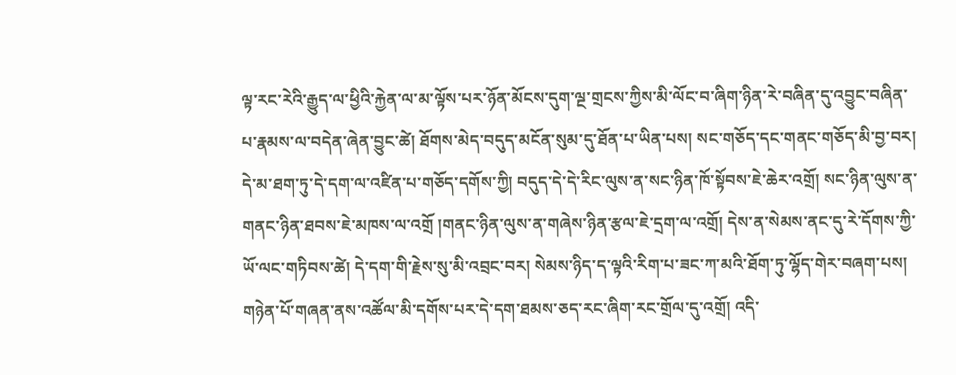ལྟ་རང་རེའི་རྒྱུད་ལ་ཕྱིའི་རྐྱེན་ལ་མ་ལྟོས་པར་ཉོན་མོངས་དུག་ལྔ་གྲངས་ཀྱིས་མི་ལོང་བ་ཞིག་ཉིན་རེ་བཞིན་དུ་འབྱུང་བཞིན་པ་རྣམས་ལ་བདེན་ཞེན་བྱུང་ཚེ། ཐོགས་མེད་བདུད་མངོན་སུམ་དུ་ཐོན་པ་ཡིན་པས། སང་གཅོད་དང་གནང་གཅོད་མི་བྱ་བར། དེ་མ་ཐག་ཏུ་དེ་དག་ལ་འཛིན་པ་གཅོད་དགོས་ཀྱི། བདུད་དེ་དེ་རིང་ལུས་ན་སང་ཉིན་ཁོ་སྟོབས་ཇེ་ཆེར་འགྲོ། སང་ཉིན་ལུས་ན་གནང་ཉིན་ཐབས་ཇེ་མཁས་ལ་འགྲོ །གནང་ཉིན་ལུས་ན་གཞེས་ཉིན་རྩལ་ཇེ་དྲག་ལ་འགྲོ། དེས་ན་སེམས་ནང་དུ་རེ་དོགས་ཀྱི་ཡོ་ལང་གཏིབས་ཚེ། དེ་དག་གི་རྗེས་སུ་མི་འབྲང་བར། སེམས་ཉིད་ད་ལྟའི་རིག་པ་ཟང་ཀ་མའི་ཐོག་ཏུ་ལྷོད་གེར་བཞག་པས། གཉེན་པོ་གཞན་ནས་འཚོལ་མི་དགོས་པར་དེ་དག་ཐམས་ཅད་རང་ཞིག་རང་གྲོལ་དུ་འགྲོ། འདི་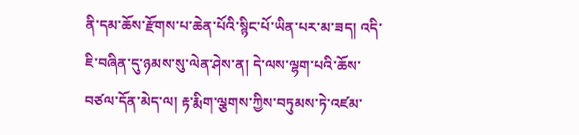ནི་དམ་ཆོས་རྫོགས་པ་ཆེན་པོའི་སྙིང་པོ་ཡིན་པར་མ་ཟད། འདི་ཇི་བཞིན་དུ་ཉམས་སུ་ལེན་ཤེས་ན། དེ་ལས་ལྷག་པའི་ཆོས་བཙལ་དོན་མེད་ལ། རྟ་རྨིག་ལྕགས་ཀྱིས་བཏུམས་ཏེ་འཛམ་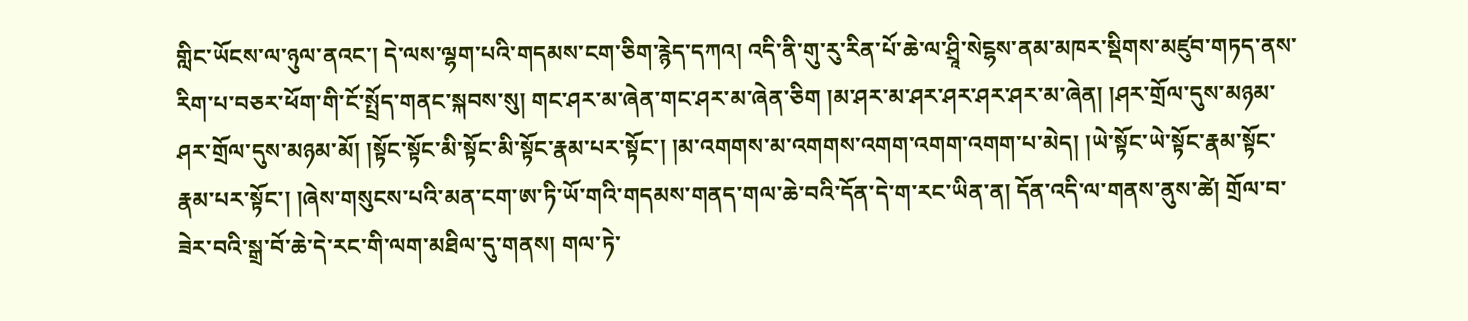གླིང་ཡོངས་ལ་ཉུལ་ནའང་། དེ་ལས་ལྷག་པའི་གདམས་ངག་ཅིག་རྙེད་དཀའ། འདི་ནི་གུ་རུ་རིན་པོ་ཆེ་ལ་ཤྲཱི་སེངྷས་ནམ་མཁར་སྡིགས་མཛུབ་གཏད་ནས་རིག་པ་བཅར་ཕོག་གི་ངོ་སྤྲོད་གནང་སྐབས་སུ། གང་ཤར་མ་ཞེན་གང་ཤར་མ་ཞེན་ཅིག །མ་ཤར་མ་ཤར་ཤར་ཤར་ཤར་མ་ཞེན། །ཤར་གྲོལ་དུས་མཉམ་ཤར་གྲོལ་དུས་མཉམ་མོ། །སྟོང་སྟོང་མི་སྟོང་མི་སྟོང་རྣམ་པར་སྟོང་། །མ་འགགས་མ་འགགས་འགག་འགག་འགག་པ་མེད། །ཡེ་སྟོང་ཡེ་སྟོང་རྣམ་སྟོང་རྣམ་པར་སྟོང་། །ཞེས་གསུངས་པའི་མན་ངག་ཨ་ཏི་ཡོ་གའི་གདམས་གནད་གལ་ཆེ་བའི་དོན་དེ་ག་རང་ཡིན་ན། དོན་འདི་ལ་གནས་ནུས་ཚེ། གྲོལ་བ་ཟེར་བའི་སྒྲ་བོ་ཆེ་དེ་རང་གི་ལག་མཐིལ་དུ་གནས། གལ་ཏེ་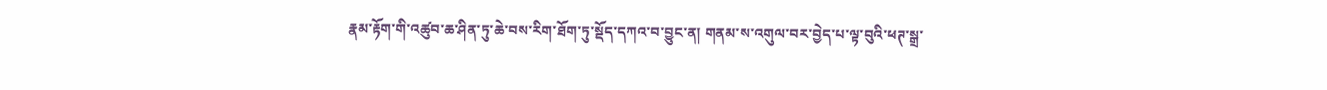རྣམ་རྟོག་གི་འཚུབ་ཆ་ཤིན་ཏུ་ཆེ་བས་རིག་ཐོག་ཏུ་སྡོད་དཀའ་བ་བྱུང་ན། གནམ་ས་འགུལ་བར་བྱེད་པ་ལྟ་བུའི་ཕཊ་སྒྲ་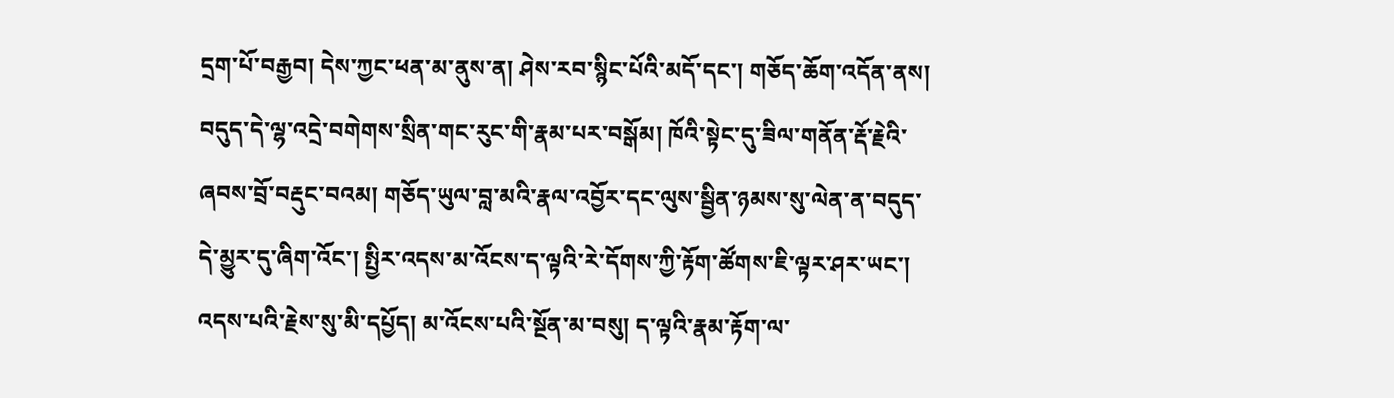དྲག་པོ་བརྒྱབ། དེས་ཀྱང་ཕན་མ་ནུས་ན། ཤེས་རབ་སྙིང་པོའི་མདོ་དང་། གཅོད་ཆོག་འདོན་ནས། བདུད་དེ་ལྷ་འདྲེ་བགེགས་སྲིན་གང་རུང་གི་རྣམ་པར་བསྒོམ། ཁོའི་སྟེང་དུ་ཟིལ་གནོན་རྡོ་རྗེའི་ཞབས་བྲོ་བརྡུང་བའམ། གཅོད་ཡུལ་བླ་མའི་རྣལ་འབྱོར་དང་ལུས་སྦྱིན་ཉམས་སུ་ལེན་ན་བདུད་དེ་མྱུར་དུ་ཞིག་འོང་། སྤྱིར་འདས་མ་འོངས་ད་ལྟའི་རེ་དོགས་ཀྱི་རྟོག་ཚོགས་ཇི་ལྟར་ཤར་ཡང་། འདས་པའི་རྗེས་སུ་མི་དཔྱོད། མ་འོངས་པའི་སྔོན་མ་བསུ། ད་ལྟའི་རྣམ་རྟོག་ལ་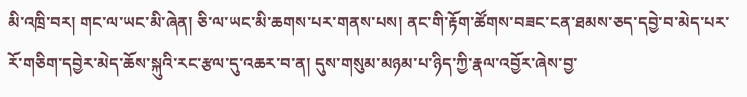མི་འཁྲི་བར། གང་ལ་ཡང་མི་ཞེན། ཅི་ལ་ཡང་མི་ཆགས་པར་གནས་པས། ནང་གི་རྟོག་ཚོགས་བཟང་ངན་ཐམས་ཅད་དབྱེ་བ་མེད་པར་རོ་གཅིག་དབྱེར་མེད་ཆོས་སྐུའི་རང་རྩལ་དུ་འཆར་བ་ན། དུས་གསུམ་མཉམ་པ་ཉིད་ཀྱི་རྣལ་འབྱོར་ཞེས་བྱ་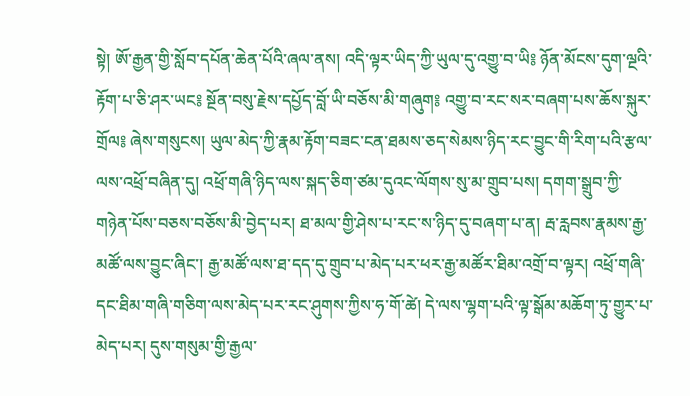སྟེ། ཨོ་རྒྱན་གྱི་སློབ་དཔོན་ཆེན་པོའི་ཞལ་ནས། འདི་ལྟར་ཡིད་ཀྱི་ཡུལ་དུ་འགྱུ་བ་ཡི༔ ཉོན་མོངས་དུག་ལྔའི་རྟོག་པ་ཅི་ཤར་ཡང༔ སྔོན་བསུ་རྗེས་དཔྱོད་བློ་ཡི་བཅོས་མི་གཞུག༔ འགྱུ་བ་རང་སར་བཞག་པས་ཆོས་སྐུར་གྲོལ༔ ཞེས་གསུངས། ཡུལ་མེད་ཀྱི་རྣམ་རྟོག་བཟང་ངན་ཐམས་ཅད་སེམས་ཉིད་རང་བྱུང་གི་རིག་པའི་རྩལ་ལས་འཕྲོ་བཞིན་དུ། འཕྲོ་གཞི་ཉིད་ལས་སྐད་ཅིག་ཙམ་དུའང་ལོགས་སུ་མ་གྲུབ་པས། དགག་སྒྲུབ་ཀྱི་གཉེན་པོས་བཅས་བཅོས་མི་བྱེད་པར། ཐ་མལ་གྱི་ཤེས་པ་རང་ས་ཉིད་དུ་བཞག་པ་ན། རྦ་རླབས་རྣམས་རྒྱ་མཚོ་ལས་བྱུང་ཞིང་། རྒྱ་མཚོ་ལས་ཐ་དད་དུ་གྲུབ་པ་མེད་པར་ཕར་རྒྱ་མཚོར་ཐིམ་འགྲོ་བ་ལྟར། འཕྲོ་གཞི་དང་ཐིམ་གཞི་གཅིག་ལས་མེད་པར་རང་ཤུགས་ཀྱིས་ཧ་གོ་ཚེ། དེ་ལས་ལྷག་པའི་ལྟ་སྒོམ་མཆོག་ཏུ་གྱུར་པ་མེད་པར། དུས་གསུམ་གྱི་རྒྱལ་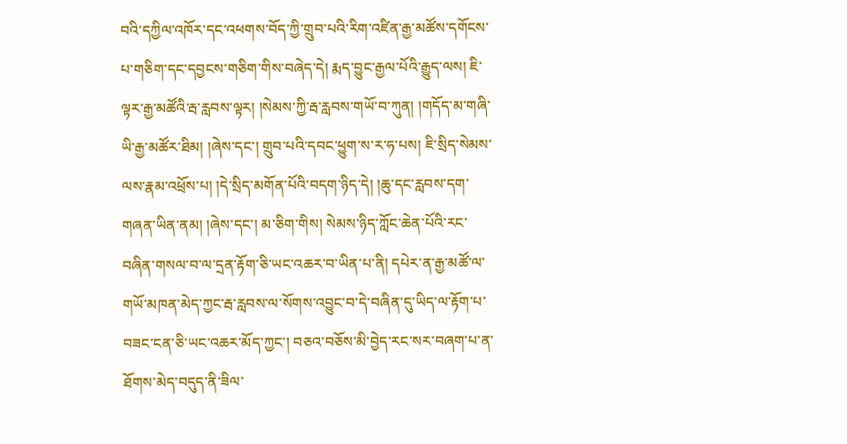བའི་དཀྱིལ་འཁོར་དང་འཕགས་བོད་ཀྱི་གྲུབ་པའི་རིག་འཛིན་རྒྱ་མཚོས་དགོངས་པ་གཅིག་དང་དབྱངས་གཅིག་གིས་བཞེད་དེ། རྨད་བྱུང་རྒྱལ་པོའི་རྒྱུད་ལས། ཇི་ལྟར་རྒྱ་མཚོའི་རྦ་རླབས་ལྟར། །སེམས་ཀྱི་རྦ་རླབས་གཡོ་བ་ཀུན། །གདོད་མ་གཞི་ཡི་རྒྱ་མཚོར་ཐིམ། །ཞེས་དང་། གྲུབ་པའི་དབང་ཕྱུག་ས་ར་ཧ་པས། ཇི་སྲིད་སེམས་ལས་རྣམ་འཕྲོས་པ། །དེ་སྲིད་མགོན་པོའི་བདག་ཉིད་དེ། །ཆུ་དང་རླབས་དག་གཞན་ཡིན་ནམ། །ཞེས་དང་། མ་ཅིག་གིས། སེམས་ཉིད་ཀློང་ཆེན་པོའི་རང་བཞིན་གསལ་བ་ལ་དྲན་རྟོག་ཅི་ཡང་འཆར་བ་ཡིན་པ་ནི། དཔེར་ན་རྒྱ་མཚོ་ལ་གཡོ་མཁན་མེད་ཀྱང་རྦ་རླབས་ལ་སོགས་འབྱུང་བ་དེ་བཞིན་དུ་ཡིད་ལ་རྟོག་པ་བཟང་ངན་ཅི་ཡང་འཆར་མོད་ཀྱང་། བཅའ་བཅོས་མི་བྱེད་རང་སར་བཞག་པ་ན་ཐོགས་མེད་བདུད་ནི་ཟིལ་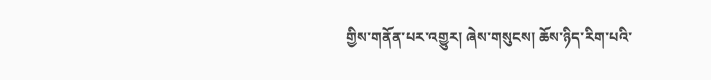གྱིས་གནོན་པར་འགྱུར། ཞེས་གསུངས། ཆོས་ཉིད་རིག་པའི་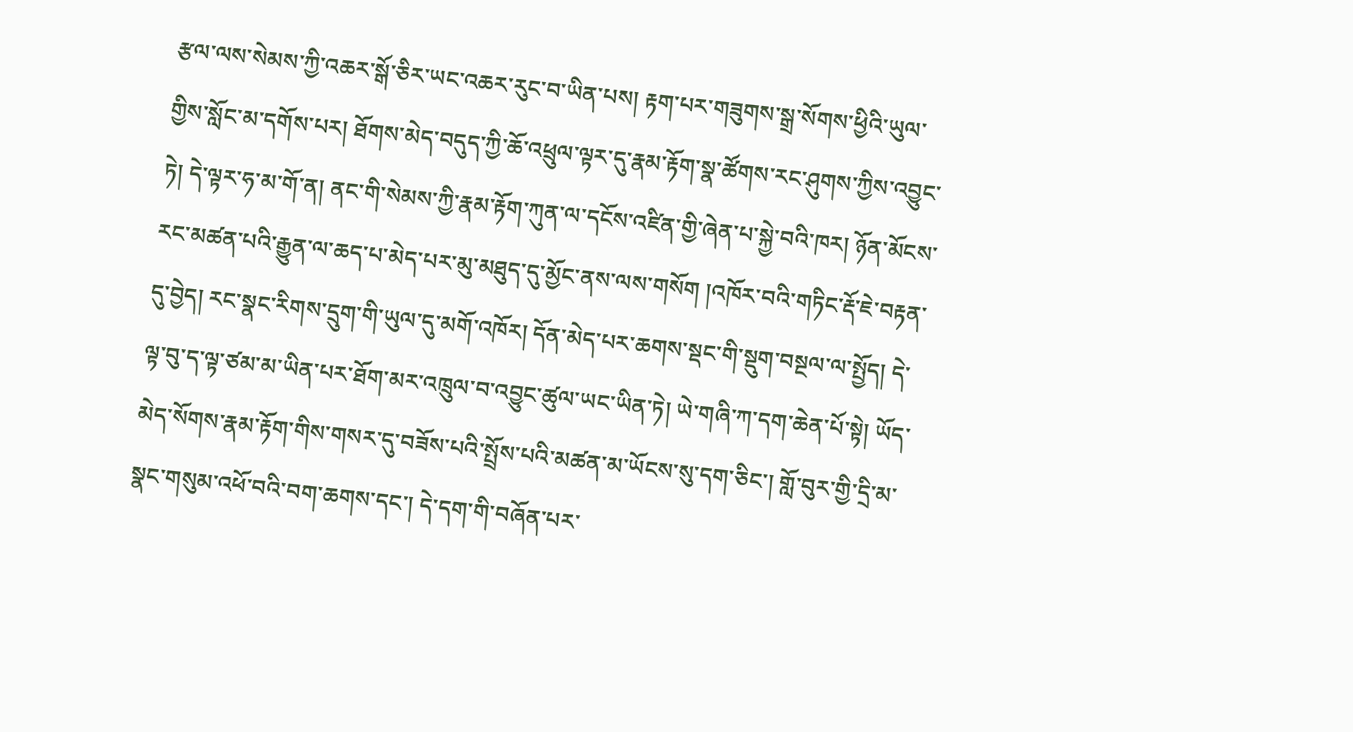རྩལ་ལས་སེམས་ཀྱི་འཆར་སྒོ་ཅིར་ཡང་འཆར་རུང་བ་ཡིན་པས། རྟག་པར་གཟུགས་སྒྲ་སོགས་ཕྱིའི་ཡུལ་གྱིས་སློང་མ་དགོས་པར། ཐོགས་མེད་བདུད་ཀྱི་ཆོ་འཕྲུལ་ལྟར་དུ་རྣམ་རྟོག་སྣ་ཚོགས་རང་ཤུགས་ཀྱིས་འབྱུང་ཏེ། དེ་ལྟར་ཧ་མ་གོ་ན། ནང་གི་སེམས་ཀྱི་རྣམ་རྟོག་ཀུན་ལ་དངོས་འཛིན་གྱི་ཞེན་པ་སྐྱེ་བའི་ཁར། ཉོན་མོངས་རང་མཚན་པའི་རྒྱུན་ལ་ཆད་པ་མེད་པར་མུ་མཐུད་དུ་མྱོང་ནས་ལས་གསོག །འཁོར་བའི་གཏིང་རྡོ་ཇེ་བརྟན་དུ་བྱེད། རང་སྣང་རིགས་དྲུག་གི་ཡུལ་དུ་མགོ་འཁོར། དོན་མེད་པར་ཆགས་སྡང་གི་སྡུག་བསྔལ་ལ་སྤྱོད། དེ་ལྟ་བུ་ད་ལྟ་ཙམ་མ་ཡིན་པར་ཐོག་མར་འཁྲུལ་བ་འབྱུང་ཚུལ་ཡང་ཡིན་ཏེ། ཡེ་གཞི་ཀ་དག་ཆེན་པོ་སྟེ། ཡོད་མེད་སོགས་རྣམ་རྟོག་གིས་གསར་དུ་བཟོས་པའི་སྤྲོས་པའི་མཚན་མ་ཡོངས་སུ་དག་ཅིང་། གློ་བུར་གྱི་དྲི་མ་སྣང་གསུམ་འཕོ་བའི་བག་ཆགས་དང་། དེ་དག་གི་བཞོན་པར་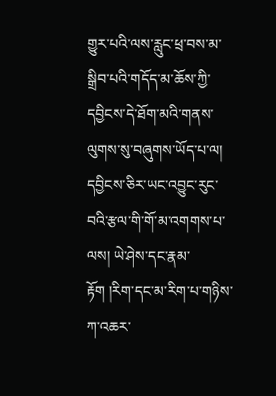གྱུར་པའི་ལས་རླུང་ཕྲ་བས་མ་སྒྲིབ་པའི་གདོད་མ་ཆོས་ཀྱི་དབྱིངས་དེ་ཐོག་མའི་གནས་ལུགས་སུ་བཞུགས་ཡོད་པ་ལ། དབྱིངས་ཅིར་ཡང་འབྱུང་རུང་བའི་རྩལ་གི་གོ་མ་འགགས་པ་ལས། ཡེ་ཤེས་དང་རྣམ་རྟོག །རིག་དང་མ་རིག་པ་གཉིས་ཀ་འཆར་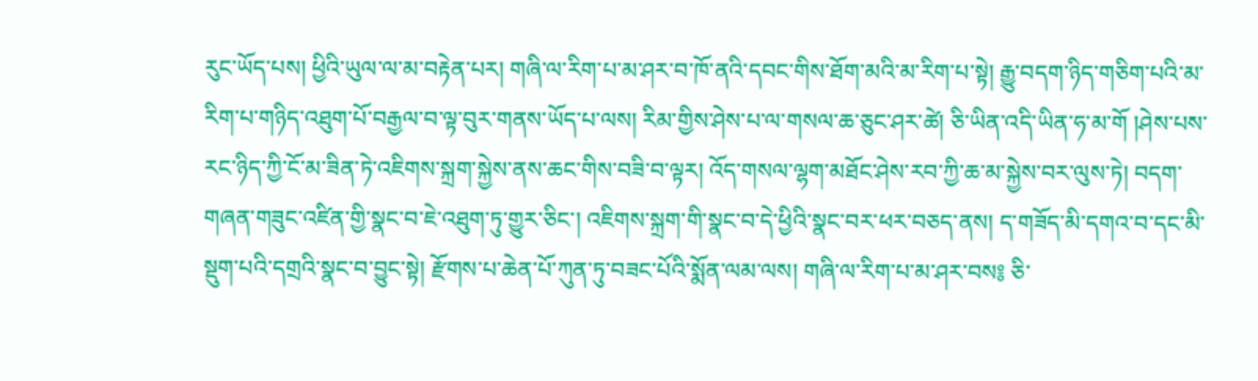རུང་ཡོད་པས། ཕྱིའི་ཡུལ་ལ་མ་བརྟེན་པར། གཞི་ལ་རིག་པ་མ་ཤར་བ་ཁོ་ནའི་དབང་གིས་ཐོག་མའི་མ་རིག་པ་སྟེ། རྒྱུ་བདག་ཉིད་གཅིག་པའི་མ་རིག་པ་གཉིད་འཐུག་པོ་བརྒྱལ་བ་ལྟ་བུར་གནས་ཡོད་པ་ལས། རིམ་གྱིས་ཤེས་པ་ལ་གསལ་ཆ་ཅུང་ཤར་ཚེ། ཅི་ཡིན་འདི་ཡིན་ཧ་མ་གོ །ཤེས་པས་རང་ཉིད་ཀྱི་ངོ་མ་ཟིན་ཏེ་འཇིགས་སྐྲག་སྐྱེས་ནས་ཆང་གིས་བཟི་བ་ལྟར། འོད་གསལ་ལྷག་མཐོང་ཤེས་རབ་ཀྱི་ཆ་མ་སྐྱེས་བར་ལུས་ཏེ། བདག་གཞན་གཟུང་འཛིན་གྱི་སྣང་བ་ཇེ་འཐུག་ཏུ་གྱུར་ཅིང་། འཇིགས་སྐྲག་གི་སྣང་བ་དེ་ཕྱིའི་སྣང་བར་ཕར་བཅད་ནས། ད་གཟོད་མི་དགའ་བ་དང་མི་སྡུག་པའི་དགྲའི་སྣང་བ་བྱུང་སྟེ། རྫོགས་པ་ཆེན་པོ་ཀུན་ཏུ་བཟང་པོའི་སྨོན་ལམ་ལས། གཞི་ལ་རིག་པ་མ་ཤར་བས༔ ཅི་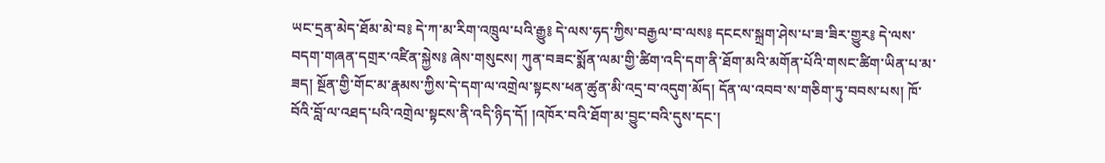ཡང་དྲན་མེད་ཐོམ་མེ་བ༔ དེ་ཀ་མ་རིག་འཁྲུལ་པའི་རྒྱུ༔ དེ་ལས་ཧད་ཀྱིས་བརྒྱལ་བ་ལས༔ དངངས་སྐྲག་ཤེས་པ་ཟ་ཟིར་གྱུར༔ དེ་ལས་བདག་གཞན་དགྲར་འཛིན་སྐྱེས༔ ཞེས་གསུངས། ཀུན་བཟང་སྨོན་ལམ་གྱི་ཚིག་འདི་དག་ནི་ཐོག་མའི་མགོན་པོའི་གསང་ཚིག་ཡིན་པ་མ་ཟད། སྔོན་གྱི་གོང་མ་རྣམས་ཀྱིས་དེ་དག་ལ་འགྲེལ་སྟངས་ཕན་ཚུན་མི་འདྲ་བ་འདུག་མོད། དོན་ལ་འབབ་ས་གཅིག་ཏུ་བབས་པས། ཁོ་བོའི་བློ་ལ་འཐད་པའི་འགྲེལ་སྟངས་ནི་འདི་ཉིད་དོ། །འཁོར་བའི་ཐོག་མ་བྱུང་བའི་དུས་དང་།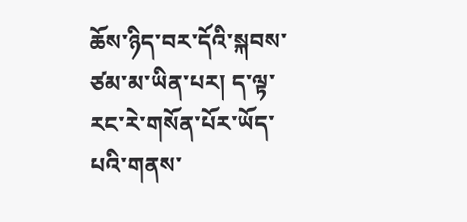ཆོས་ཉིད་བར་དོའི་སྐབས་ཙམ་མ་ཡིན་པར། ད་ལྟ་རང་རེ་གསོན་པོར་ཡོད་པའི་གནས་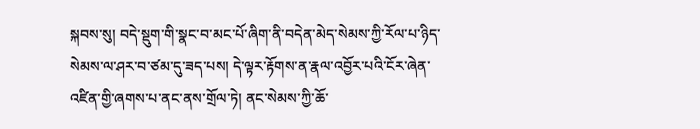སྐབས་སུ། བདེ་སྡུག་གི་སྣང་བ་མང་པོ་ཞིག་ནི་བདེན་མེད་སེམས་ཀྱི་རོལ་པ་ཉིད་སེམས་ལ་ཤར་བ་ཙམ་དུ་ཟད་པས། དེ་ལྟར་རྟོགས་ན་རྣལ་འབྱོར་པའི་ངོར་ཞེན་འཛིན་གྱི་ཞགས་པ་ནང་ནས་གྲོལ་ཏེ། ནང་སེམས་ཀྱི་ཆོ་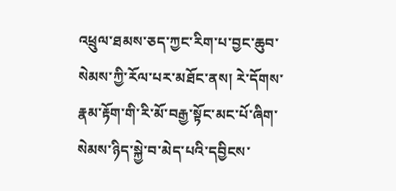འཕྲུལ་ཐམས་ཅད་ཀྱང་རིག་པ་བྱང་ཆུབ་སེམས་ཀྱི་རོལ་པར་མཐོང་ནས། རེ་དོགས་རྣམ་རྟོག་གི་རི་མོ་བརྒྱ་སྟོང་མང་པོ་ཞིག་སེམས་ཉིད་སྐྱེ་བ་མེད་པའི་དབྱིངས་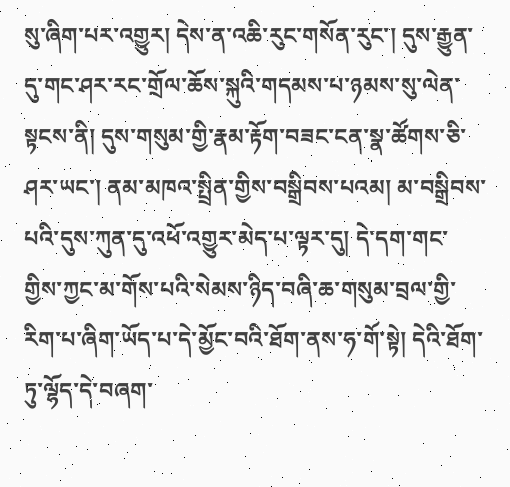སུ་ཞིག་པར་འགྱུར། དེས་ན་འཆི་རུང་གསོན་རུང་། དུས་རྒྱུན་དུ་གང་ཤར་རང་གྲོལ་ཆོས་སྐུའི་གདམས་པ་ཉམས་སུ་ལེན་སྟངས་ནི། དུས་གསུམ་གྱི་རྣམ་རྟོག་བཟང་ངན་སྣ་ཚོགས་ཅི་ཤར་ཡང་། ནམ་མཁའ་སྤྲིན་གྱིས་བསྒྲིབས་པའམ། མ་བསྒྲིབས་པའི་དུས་ཀུན་དུ་འཕོ་འགྱུར་མེད་པ་ལྟར་དུ། དེ་དག་གང་གྱིས་ཀྱང་མ་གོས་པའི་སེམས་ཉིད་བཞི་ཆ་གསུམ་བྲལ་གྱི་རིག་པ་ཞིག་ཡོད་པ་དེ་མྱོང་བའི་ཐོག་ནས་ཧ་གོ་སྟེ། དེའི་ཐོག་ཏུ་ལྷོད་དེ་བཞག་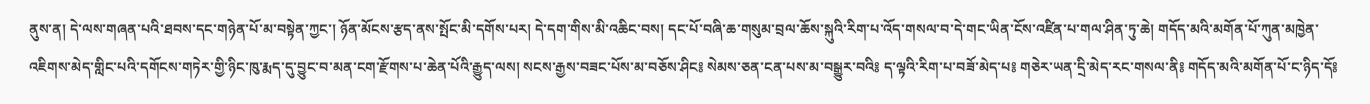ནུས་ན། དེ་ལས་གཞན་པའི་ཐབས་དང་གཉེན་པོ་མ་བསྟེན་ཀྱང་། ཉོན་མོངས་རྩད་ནས་སྤོང་མི་དགོས་པར། དེ་དག་གིས་མི་འཆིང་བས། དང་པོ་བཞི་ཆ་གསུམ་བྲལ་ཆོས་སྐུའི་རིག་པ་འོད་གསལ་བ་དེ་གང་ཡིན་ངོས་འཛིན་པ་གལ་ཤིན་ཏུ་ཆེ། གདོད་མའི་མགོན་པོ་ཀུན་མཁྱེན་འཇིགས་མེད་གླིང་པའི་དགོངས་གཏེར་གྱི་ཉིང་ཁུ་རྨད་དུ་བྱུང་བ་མན་ངག་རྫོགས་པ་ཆེན་པོའི་རྒྱུད་ལས། སངས་རྒྱས་བཟང་པོས་མ་བཅོས་ཤིང༔ སེམས་ཅན་ངན་པས་མ་བསྒྱུར་བའི༔ ད་ལྟའི་རིག་པ་བཟོ་མེད་པ༔ གཅེར་ཡན་དྲི་མེད་རང་གསལ་ནི༔ གདོད་མའི་མགོན་པོ་ང་ཉིད་དོ༔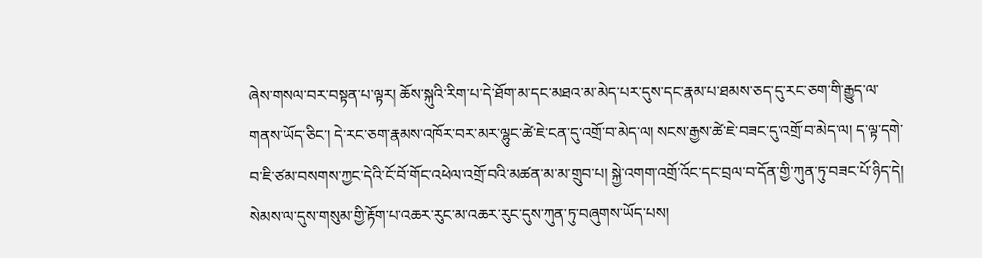ཞེས་གསལ་བར་བསྟན་པ་ལྟར། ཆོས་སྐུའི་རིག་པ་དེ་ཐོག་མ་དང་མཐའ་མ་མེད་པར་དུས་དང་རྣམ་པ་ཐམས་ཅད་དུ་རང་ཅག་གི་རྒྱུད་ལ་གནས་ཡོད་ཅིང་། དེ་རང་ཅག་རྣམས་འཁོར་བར་མར་ལྷུང་ཚེ་ཇེ་ངན་དུ་འགྲོ་བ་མེད་ལ། སངས་རྒྱས་ཚེ་ཇེ་བཟང་དུ་འགྲོ་བ་མེད་ལ། ད་ལྟ་དགེ་བ་ཇི་ཙམ་བསགས་ཀྱང་དེའི་ངོ་བོ་གོང་འཕེལ་འགྲོ་བའི་མཚན་མ་མ་གྲུབ་པ། སྐྱེ་འགག་འགྲོ་འོང་དང་བྲལ་བ་དོན་གྱི་ཀུན་ཏུ་བཟང་པོ་ཉིད་དེ། སེམས་ལ་དུས་གསུམ་གྱི་རྟོག་པ་འཆར་རུང་མ་འཆར་རུང་དུས་ཀུན་ཏུ་བཞུགས་ཡོད་པས།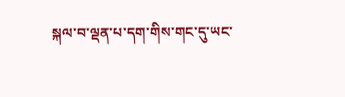སྐལ་བ་ལྡན་པ་དག་གིས་གང་དུ་ཡང་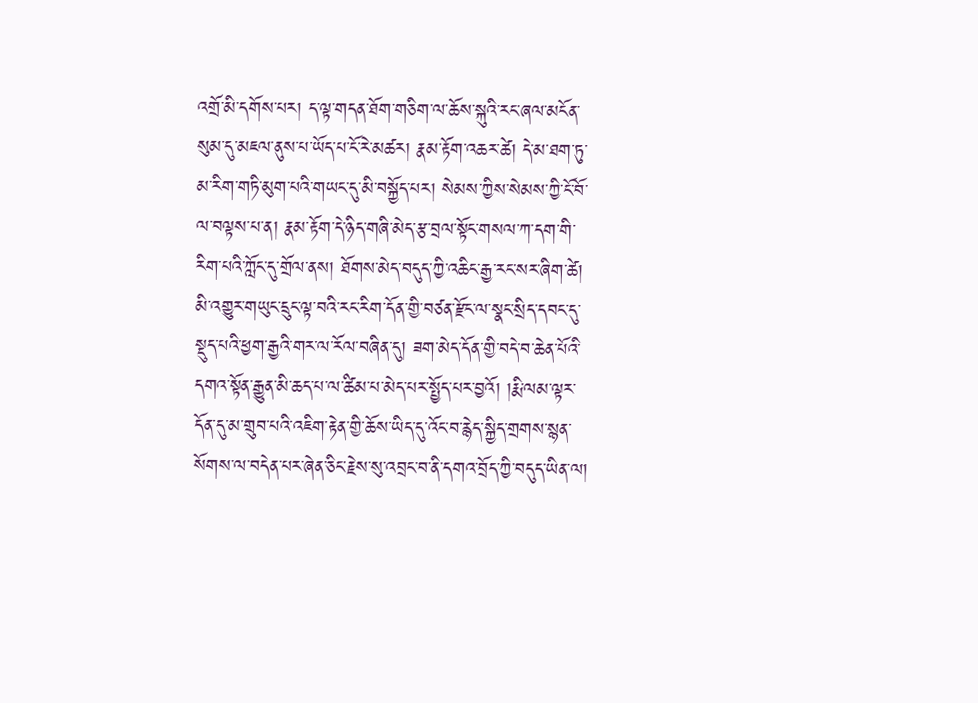འགྲོ་མི་དགོས་པར། ད་ལྟ་གདན་ཐོག་གཅིག་ལ་ཆོས་སྐུའི་རང་ཞལ་མངོན་སུམ་དུ་མཇལ་ནུས་པ་ཡོད་པ་ངོ་རེ་མཚར། རྣམ་རྟོག་འཆར་ཚེ། དེ་མ་ཐག་ཏུ་མ་རིག་གཏི་མུག་པའི་གཡང་དུ་མི་བསྐྱོད་པར། སེམས་ཀྱིས་སེམས་ཀྱི་ངོ་བོ་ལ་བལྟས་པ་ན། རྣམ་རྟོག་དེ་ཉིད་གཞི་མེད་རྩ་བྲལ་སྟོང་གསལ་ཀ་དག་གི་རིག་པའི་ཀློང་དུ་གྲོལ་ནས། ཐོགས་མེད་བདུད་ཀྱི་འཆིང་རྒྱ་རང་སར་ཞིག་ཚེ། མི་འགྱུར་གཡུང་དྲུང་ལྟ་བའི་རང་རིག་དོན་གྱི་བཙན་རྫོང་ལ་སྣང་སྲིད་དབང་དུ་སྡུད་པའི་ཕྱག་རྒྱའི་གར་ལ་རོལ་བཞིན་དུ། ཟག་མེད་དོན་གྱི་བདེ་བ་ཆེན་པོའི་དགའ་སྟོན་རྒྱུན་མི་ཆད་པ་ལ་ཚིམ་པ་མེད་པར་སྤྱོད་པར་བྱའོ། །རྨི་ལམ་ལྟར་དོན་དུ་མ་གྲུབ་པའི་འཇིག་རྟེན་གྱི་ཆོས་ཡིད་དུ་འོང་བ་རྙེད་སྐྱིད་གྲགས་སྙན་སོགས་ལ་བདེན་པར་ཞེན་ཅིང་རྗེས་སུ་འབྲང་བ་ནི་དགའ་བྲོད་ཀྱི་བདུད་ཡིན་ལ།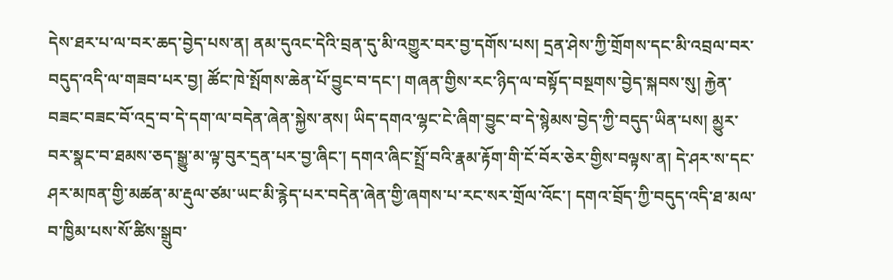དེས་ཐར་པ་ལ་བར་ཆད་བྱེད་པས་ན། ནམ་དུའང་དེའི་བྲན་དུ་མི་འགྱུར་བར་བྱ་དགོས་པས། དྲན་ཤེས་ཀྱི་གྲོགས་དང་མི་འབྲལ་བར་བདུད་འདི་ལ་གཟབ་པར་བྱ། ཚོང་ཁེ་སྤོགས་ཆེན་པོ་བྱུང་བ་དང་། གཞན་གྱིས་རང་ཉིད་ལ་བསྟོད་བསྔགས་བྱེད་སྐབས་སུ། རྐྱེན་བཟང་བཟང་བོ་འདྲ་བ་དེ་དག་ལ་བདེན་ཞེན་སྐྱེས་ནས། ཡིད་དགའ་ལྷང་ངེ་ཞིག་བྱུང་བ་དེ་སྙེམས་བྱེད་ཀྱི་བདུད་ཡིན་པས། མྱུར་བར་སྣང་བ་ཐམས་ཅད་སྒྱུ་མ་ལྟ་བུར་དྲན་པར་བྱ་ཞིང་། དགའ་ཞིང་སྤྲོ་བའི་རྣམ་རྟོག་གི་ངོ་བོར་ཅེར་གྱིས་བལྟས་ན། དེ་ཤར་ས་དང་ཤར་མཁན་གྱི་མཚན་མ་རྡུལ་ཙམ་ཡང་མི་རྙེད་པར་བདེན་ཞེན་གྱི་ཞགས་པ་རང་སར་གྲོལ་འོང་། དགའ་བྲོད་ཀྱི་བདུད་འདི་ཐ་མལ་བ་ཁྱིམ་པས་སོ་ཚིས་སྒྲུབ་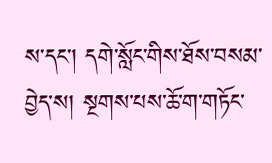ས་དང་། དགེ་སློང་གིས་ཐོས་བསམ་བྱེད་ས། སྔགས་པས་ཆོ་ག་གཏོང་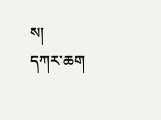ས།
དཀར་ཆག